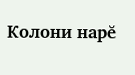Колони нарĕ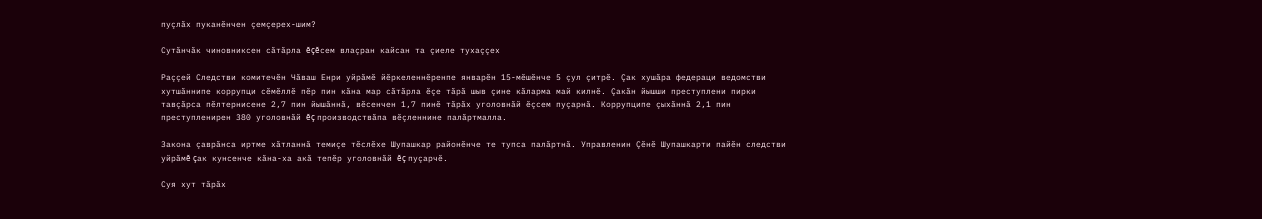пуçлăх пуканĕнчен çемçерех-шим?

Сутăнчăк чиновниксен сăтăрла ĕçĕсем влаçран кайсан та çиеле тухаççех

Раççей Следстви комитечĕн Чăваш Енри уйрăмĕ йĕркеленнĕренпе январĕн 15-мĕшĕнче 5 çул çитрĕ. Çак хушăра федераци ведомстви хутшăннипе коррупци сĕмĕллĕ пĕр пин кăна мар сăтăрла ĕçе тăрă шыв çине кăларма май килнĕ. Çакăн йышши преступлени пирки тавçăрса пĕлтернисене 2,7 пин йышăннă, вĕсенчен 1,7 пинĕ тăрăх уголовнăй ĕçсем пуçарнă. Коррупципе çыхăннă 2,1 пин преступленирен 380 уголовнăй ĕç производствăпа вĕçленнине палăртмалла.

Закона çаврăнса иртме хăтланнă темиçе тĕслĕхе Шупашкар районĕнче те тупса палăртнă. Управленин Çĕнĕ Шупашкарти пайĕн следстви уйрăмĕ çак кунсенче кăна-ха акă тепĕр уголовнăй ĕç пуçарчĕ.

Суя хут тăрăх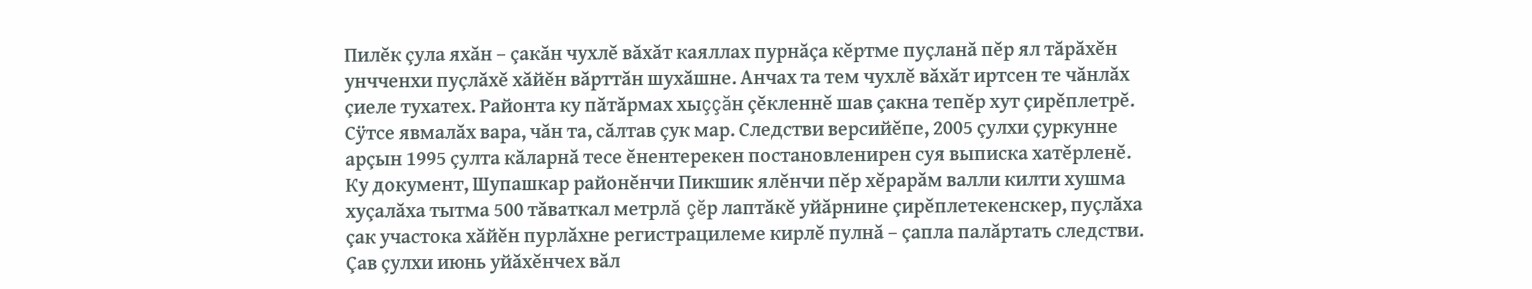Пилĕк çула яхăн – çакăн чухлĕ вăхăт каяллах пурнăçа кĕртме пуçланă пĕр ял тăрăхĕн унчченхи пуçлăхĕ хăйĕн вăрттăн шухăшне. Анчах та тем чухлĕ вăхăт иртсен те чăнлăх çиеле тухатех. Районта ку пăтăрмах хыççăн çĕкленнĕ шав çакна тепĕр хут çирĕплетрĕ. Сÿтсе явмалăх вара, чăн та, сăлтав çук мар. Следстви версийĕпе, 2005 çулхи çуркунне арçын 1995 çулта кăларнă тесе ĕнентерекен постановленирен суя выписка хатĕрленĕ. Ку документ, Шупашкар районĕнчи Пикшик ялĕнчи пĕр хĕрарăм валли килти хушма хуçалăха тытма 500 тăваткал метрлă çĕр лаптăкĕ уйăрнине çирĕплетекенскер, пуçлăха çак участока хăйĕн пурлăхне регистрацилеме кирлĕ пулнă – çапла палăртать следстви. Çав çулхи июнь уйăхĕнчех вăл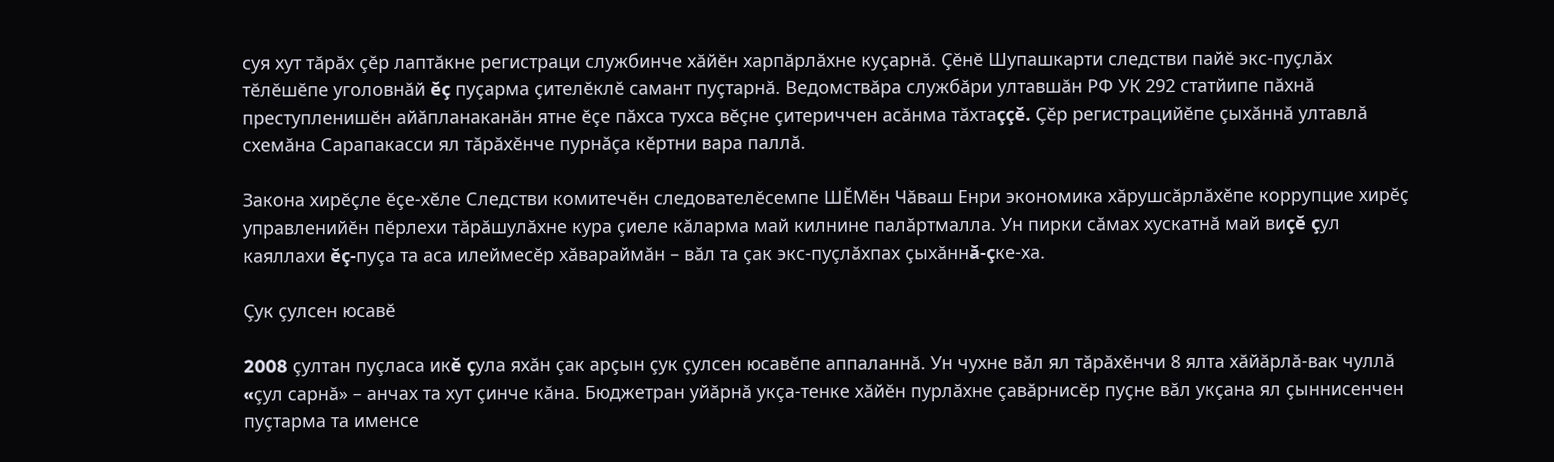суя хут тăрăх çĕр лаптăкне регистраци службинче хăйĕн харпăрлăхне куçарнă. Çĕнĕ Шупашкарти следстви пайĕ экс-пуçлăх тĕлĕшĕпе уголовнăй ĕç пуçарма çителĕклĕ самант пуçтарнă. Ведомствăра службăри ултавшăн РФ УК 292 статйипе пăхнă преступленишĕн айăпланаканăн ятне ĕçе пăхса тухса вĕçне çитериччен асăнма тăхтаççĕ. Çĕр регистрацийĕпе çыхăннă ултавлă схемăна Сарапакасси ял тăрăхĕнче пурнăçа кĕртни вара паллă.

Закона хирĕçле ĕçе-хĕле Следстви комитечĕн следователĕсемпе ШĔМĕн Чăваш Енри экономика хăрушсăрлăхĕпе коррупцие хирĕç управленийĕн пĕрлехи тăрăшулăхне кура çиеле кăларма май килнине палăртмалла. Ун пирки сăмах хускатнă май виçĕ çул каяллахи ĕç-пуçа та аса илеймесĕр хăвараймăн – вăл та çак экс-пуçлăхпах çыхăннă-çке-ха.

Çук çулсен юсавĕ

2008 çултан пуçласа икĕ çула яхăн çак арçын çук çулсен юсавĕпе аппаланнă. Ун чухне вăл ял тăрăхĕнчи 8 ялта хăйăрлă-вак чуллă «çул сарнă» – анчах та хут çинче кăна. Бюджетран уйăрнă укçа-тенке хăйĕн пурлăхне çавăрнисĕр пуçне вăл укçана ял çыннисенчен пуçтарма та именсе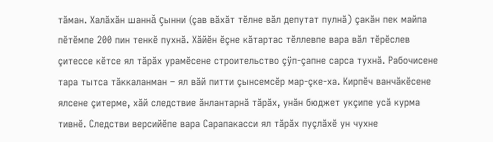тăман. Халăхăн шаннă çынни (çав вăхăт тĕлне вăл депутат пулнă) çакăн пек майпа пĕтĕмпе 200 пин тенкĕ пухнă. Хăйĕн ĕçне кăтартас тĕллевпе вара вăл тĕрĕслев çитессе кĕтсе ял тăрăх урамĕсене строительство çÿп-çапне сарса тухнă. Рабочисене тара тытса тăккаланман – ял вăй питти çынсемсĕр мар-çке-ха. Кирпĕч ванчăкĕсене ялсене çитерме, хăй следствие ăнлантарнă тăрăх, унăн бюджет укçипе усă курма тивнĕ. Следстви версийĕпе вара Сарапакасси ял тăрăх пуçлăхĕ ун чухне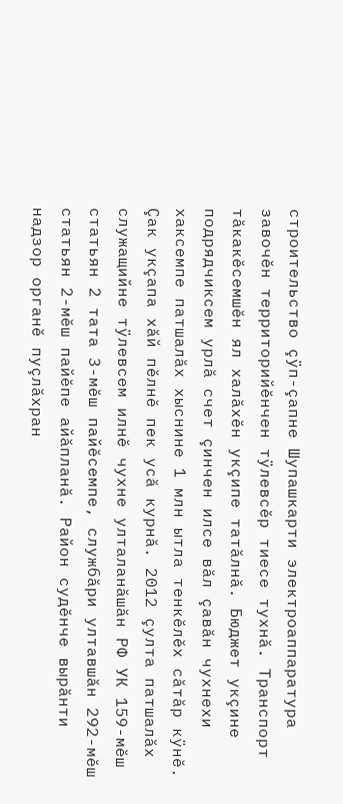строительство çÿп-çапне Шупашкарти электроаппаратура завочĕн территорийĕнчен тÿлевсĕр тиесе тухнă. Транспорт тăкакĕсемшĕн ял халăхĕн укçипе татăлнă. Бюджет укçине подрядчиксем урлă счет çинчен илсе вăл çавăн чухнехи хаксемпе патшалăх хыснине 1 млн ытла тенкĕлĕх сăтăр кÿнĕ. Çак укçапа хăй пĕлнĕ пек усă курнă. 2012 çулта патшалăх служащийне тÿлевсем илнĕ чухне улталанăшăн РФ УК 159-мĕш статьян 2 тата 3-мĕш пайĕсемпе, службăри ултавшăн 292-мĕш статьян 2-мĕш пайĕпе айăпланă. Район судĕнче вырăнти надзор органĕ пуçлăхран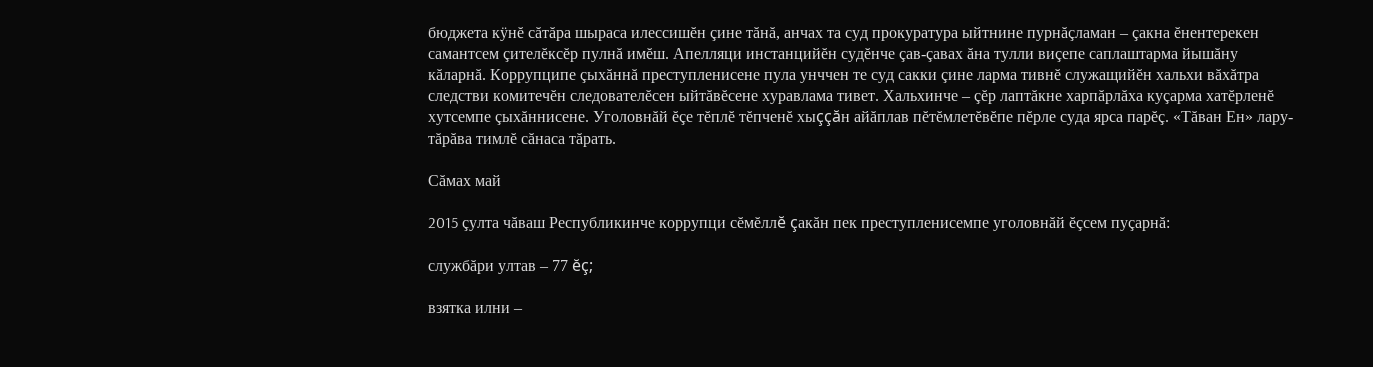бюджета кÿнĕ сăтăра шыраса илессишĕн çине тăнă, анчах та суд прокуратура ыйтнине пурнăçламан – çакна ĕнентерекен самантсем çителĕксĕр пулнă имĕш. Апелляци инстанцийĕн судĕнче çав-çавах ăна тулли виçепе саплаштарма йышăну кăларнă. Коррупципе çыхăннă преступленисене пула унччен те суд сакки çине ларма тивнĕ служащийĕн хальхи вăхăтра следстви комитечĕн следователĕсен ыйтăвĕсене хуравлама тивет. Хальхинче – çĕр лаптăкне харпăрлăха куçарма хатĕрленĕ хутсемпе çыхăннисене. Уголовнăй ĕçе тĕплĕ тĕпченĕ хыççăн айăплав пĕтĕмлетĕвĕпе пĕрле суда ярса парĕç. «Тăван Ен» лару-тăрăва тимлĕ сăнаса тăрать.

Сăмах май

2015 çулта чăваш Республикинче коррупци сĕмĕллĕ çакăн пек преступленисемпе уголовнăй ĕçсем пуçарнă:

службăри ултав – 77 ĕç;

взятка илни –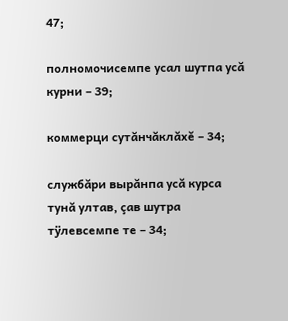47;

полномочисемпе усал шутпа усă курни – 39;

коммерци сутăнчăклăхĕ – 34;

службăри вырăнпа усă курса тунă ултав, çав шутра тÿлевсемпе те – 34;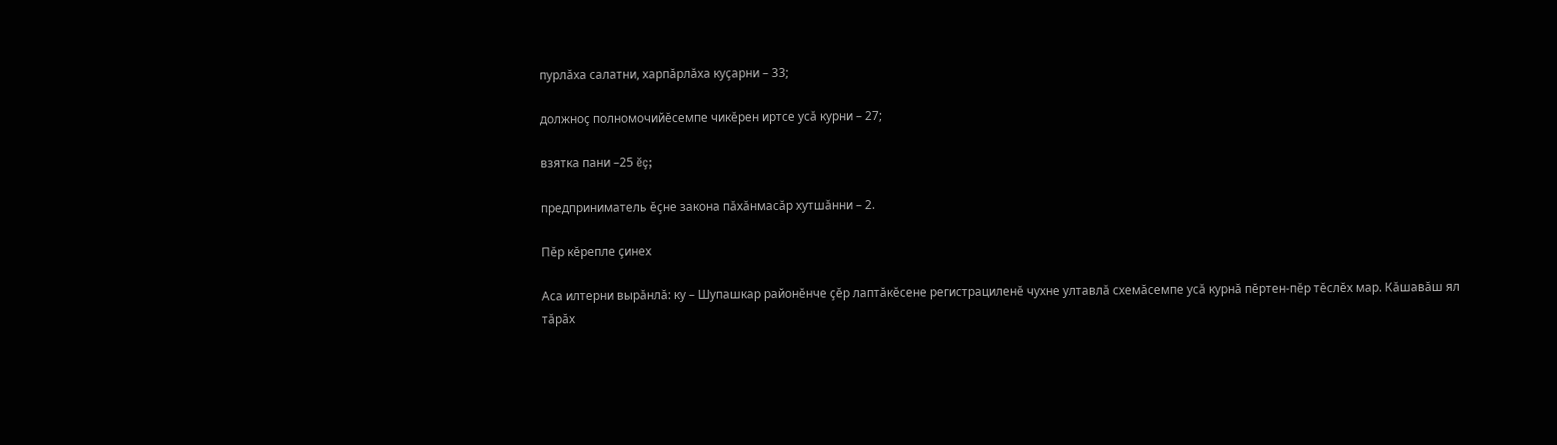пурлăха салатни, харпăрлăха куçарни – 33;

должноç полномочийĕсемпе чикĕрен иртсе усă курни – 27;

взятка пани –25 ĕç;

предприниматель ĕçне закона пăхăнмасăр хутшăнни – 2.

Пĕр кĕрепле çинех

Аса илтерни вырăнлă: ку – Шупашкар районĕнче çĕр лаптăкĕсене регистрациленĕ чухне ултавлă схемăсемпе усă курнă пĕртен-пĕр тĕслĕх мар. Кăшавăш ял тăрăх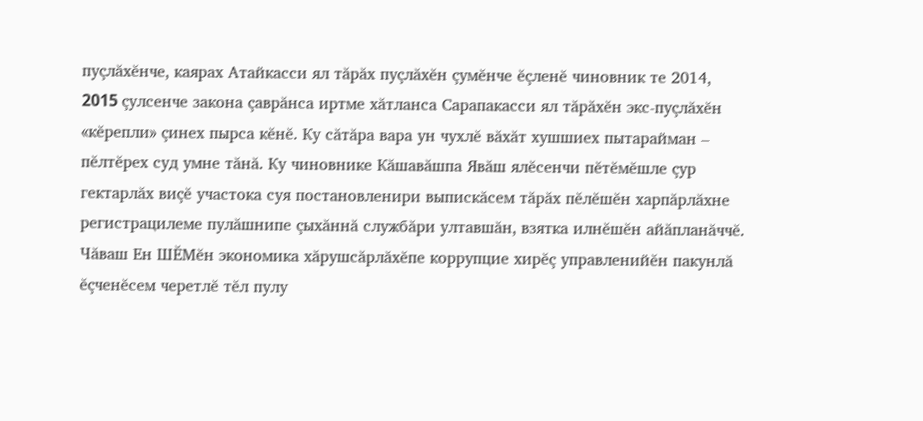пуçлăхĕнче, каярах Атайкасси ял тăрăх пуçлăхĕн çумĕнче ĕçленĕ чиновник те 2014, 2015 çулсенче закона çаврăнса иртме хăтланса Сарапакасси ял тăрăхĕн экс-пуçлăхĕн «кĕрепли» çинех пырса кĕнĕ. Ку сăтăра вара ун чухлĕ вăхăт хушшиех пытарайман – пĕлтĕрех суд умне тăнă. Ку чиновнике Кăшавăшпа Явăш ялĕсенчи пĕтĕмĕшле çур гектарлăх виçĕ участока суя постановленири выпискăсем тăрăх пĕлĕшĕн харпăрлăхне регистрацилеме пулăшнипе çыхăннă службăри ултавшăн, взятка илнĕшĕн айăпланăччĕ. Чăваш Ен ШĔМĕн экономика хăрушсăрлăхĕпе коррупцие хирĕç управленийĕн пакунлă ĕçченĕсем черетлĕ тĕл пулу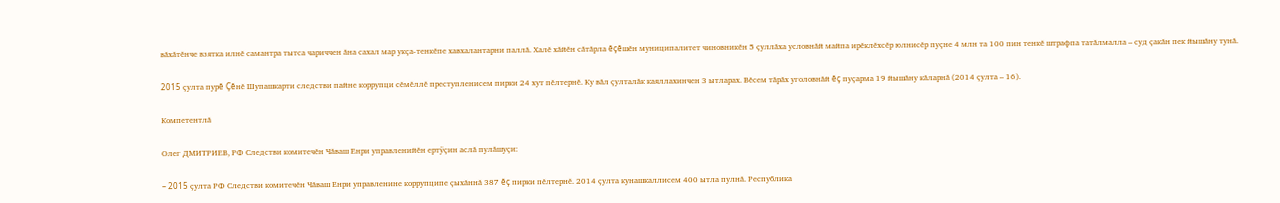вăхăтĕнче взятка илнĕ самантра тытса чариччен ăна сахал мар укçа-тенкĕпе хавхалантарни паллă. Халĕ хăйĕн сăтăрла ĕçĕшĕн муниципалитет чиновникĕн 5 çуллăха условнăй майпа ирĕклĕхсĕр юлнисĕр пуçне 4 млн та 100 пин тенкĕ штрафпа татăлмалла – суд çакăн пек йышăну тунă.

2015 çулта пурĕ Çĕнĕ Шупашкарти следстви пайне коррупци сĕмĕллĕ преступленисем пирки 24 хут пĕлтернĕ. Ку вăл çулталăк каяллахинчен 3 ытларах. Вĕсем тăрăх уголовнăй ĕç пуçарма 19 йышăну кăларнă (2014 çулта – 16).

Компетентлă

Олег ДМИТРИЕВ, РФ Следстви комитечĕн Чăваш Енри управленийĕн ертÿçин аслă пулăшуçи:

– 2015 çулта РФ Следстви комитечĕн Чăваш Енри управленине коррупципе çыхăннă 387 ĕç пирки пĕлтернĕ. 2014 çулта кунашкаллисем 400 ытла пулнă. Республика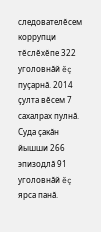следователĕсем коррупци тĕслĕхĕпе 322 уголовнăй ĕç пуçарнă. 2014 çулта вĕсем 7 сахалрах пулнă. Суда çакăн йышши 266 эпизодлă 91 уголовнăй ĕç ярса панă.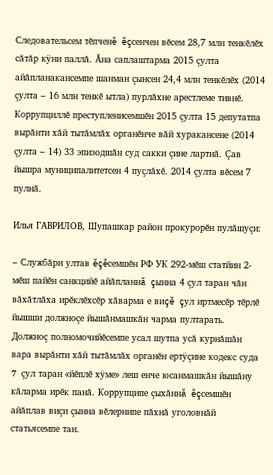Следовательсем тĕпченĕ ĕçсенчен вĕсем 28,7 млн тенкĕлĕх сăтăр кÿни паллă. Ăна саплаштарма 2015 çулта айăпланакансемпе шанман çынсен 24,4 млн тенкĕлĕх (2014 çулта – 16 млн тенкĕ ытла) пурлăхне арестлеме тивнĕ. Коррупциллĕ преступленисемшĕн 2015 çулта 15 депутатпа вырăнти хăй тытăмлăх органĕнче вăй хуракансене (2014 çулта – 14) 33 эпизодшăн суд сакки çине лартнă. Çав йышра муниципалитетсен 4 пуçлăхĕ. 2014 çулта вĕсем 7 пулнă.

Илья ГАВРИЛОВ, Шупашкар район прокурорĕн пулăшуçи:

– Службăри ултав ĕçĕсемшĕн РФ УК 292-мĕш статйин 2-мĕш пайĕн санкцийĕ айăпланнă çынна 4 çул таран чăн вăхăтлăха ирĕклĕхсĕр хăварма е виçĕ çул иртмесĕр тĕрлĕ йышши должноçе йышăнмашкăн чарма пултарать. Должноç полномочийĕсемпе усал шутпа усă курнăшăн вара вырăнти хăй тытăмлăх органĕн ертÿçине кодекс суда 7 çул таран «йĕплĕ хÿме» леш енче юсанмашкăн йышăну кăларма ирĕк панă. Коррупципе çыхăннă ĕçсемшĕн айăплав виçи çынна вĕлернипе пăхнă уголовнăй статьясемпе тан.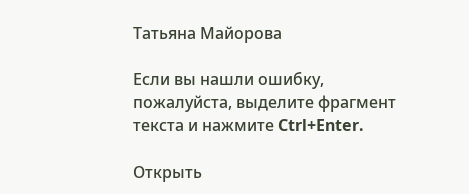Татьяна Майорова

Если вы нашли ошибку, пожалуйста, выделите фрагмент текста и нажмите Ctrl+Enter.

Открыть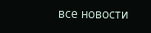все новости